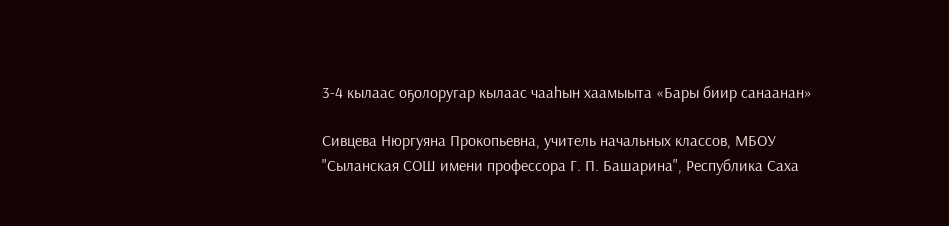3-4 кылаас оҕолоругар кылаас чааhын хаамыыта «Бары биир санаанан»

Сивцева Нюргуяна Прокопьевна, учитель начальных классов, МБОУ "Сыланская СОШ имени профессора Г. П. Башарина", Республика Саха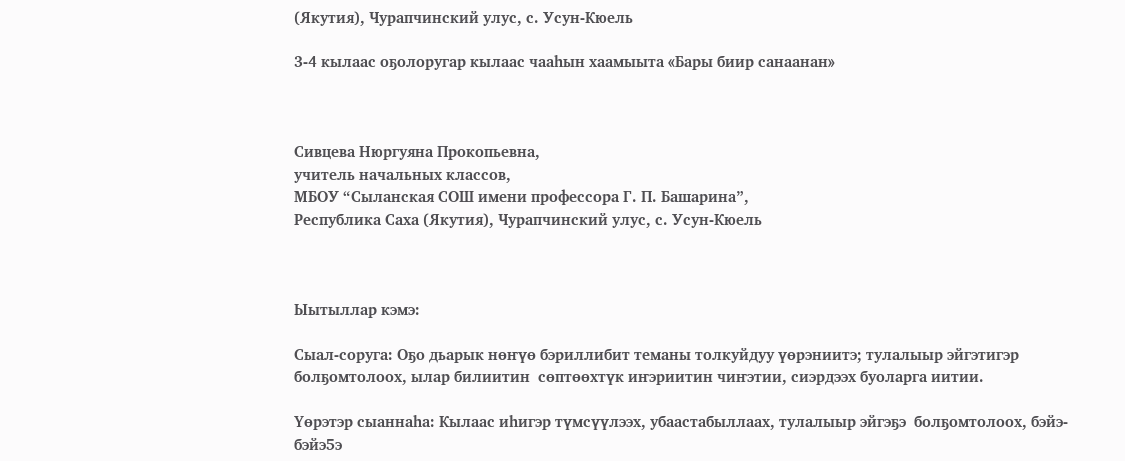(Якутия), Чурапчинский улус, с. Усун-Кюель

3-4 кылаас оҕолоругар кылаас чааhын хаамыыта «Бары биир санаанан»



Сивцева Нюргуяна Прокопьевна,
учитель начальных классов,
МБОУ “Сыланская СОШ имени профессора Г. П. Башарина”,
Республика Саха (Якутия), Чурапчинский улус, с. Усун-Кюель



Ыытыллар кэмэ:

Сыал-соруга: Оҕо дьарык нөҥүө бэриллибит теманы толкуйдуу үөрэниитэ; тулалыыр эйгэтигэр болҕомтолоох, ылар билиитин  сөптөөхтүк иҥэриитин чиҥэтии, сиэрдээх буоларга иитии.

Үөрэтэр сыаннаһа: Кылаас иһигэр түмсүүлээх, убаастабыллаах, тулалыыр эйгэҕэ  болҕомтолоох, бэйэ-бэйэ5э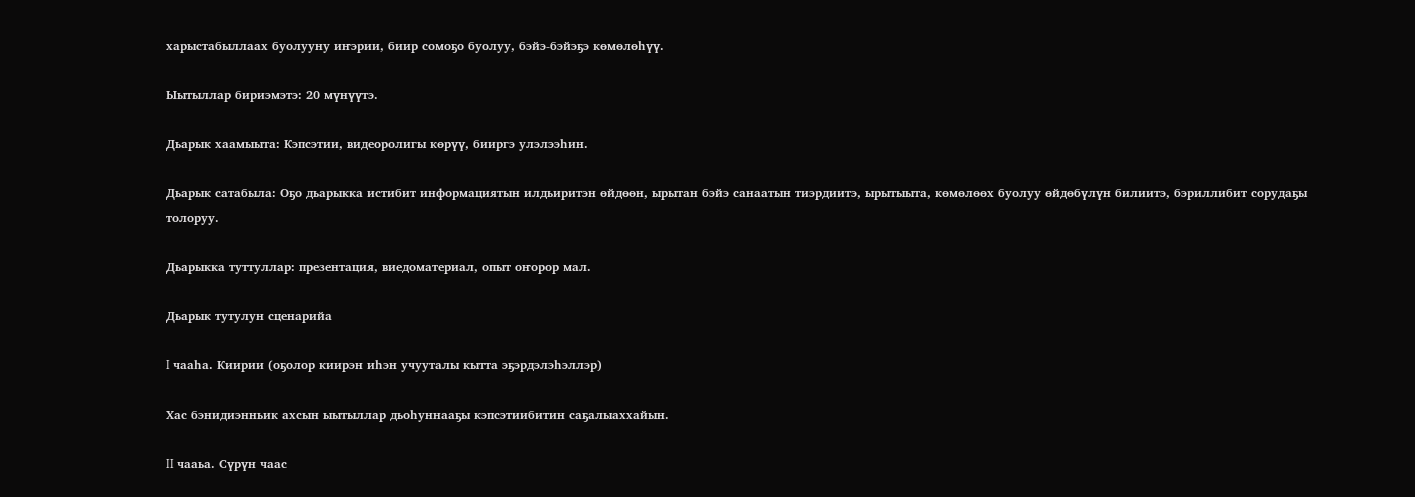харыстабыллаах буолууну иҥэрии, биир сомоҕо буолуу, бэйэ-бэйэҕэ көмөлөһүү.

Ыытыллар бириэмэтэ: 20 мүнүүтэ.

Дьарык хаамыыта: Кэпсэтии, видеоролигы көрүү, бииргэ улэлээһин.

Дьарык сатабыла: Оҕо дьарыкка истибит информациятын илдьиритэн өйдөөн, ырытан бэйэ санаатын тиэрдиитэ, ырытыыта, көмөлөөх буолуу өйдөбүлүн билиитэ, бэриллибит сорудаҕы толоруу.

Дьарыкка туттуллар: презентация, виедоматериал, опыт оҥорор мал.

Дьарык тутулун сценарийа

I чааһа. Киирии (оҕолор киирэн иһэн учууталы кытта эҕэрдэлэһэллэр)

Хас бэнидиэнньик ахсын ыытыллар дьоһуннааҕы кэпсэтиибитин саҕалыаххайын.

II чааьа. Сүрүн чаас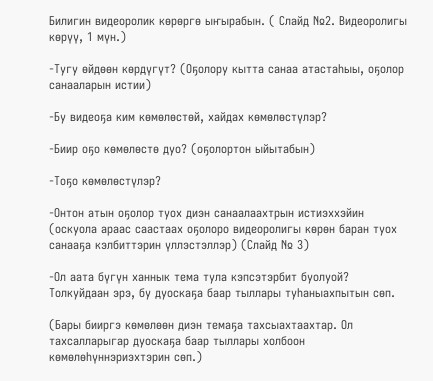Билигин видеоролик көрөргө ыҥырабын. ( Слайд №2. Видеоролигы көрүү, 1 мүн.)

-Тугу өйдөөн көрдүгүт? (Оҕолору кытта санаа атастаһыы, оҕолор санааларын истии)

-Бу видеоҕа ким көмөлөстөй, хайдах көмөлөстүлэр?

-Биир оҕо көмөлөстө дуо? (оҕолортон ыйытабын)

-Тоҕо көмөлөстүлэр?

-Онтон атын оҕолор туох диэн санаалаахтрын истиэххэйин (оскуола араас саастаах оҕолоро видеоролигы көрөн баран туох санааҕа кэлбиттэрин үллэстэллэр) (Слайд № 3)

-Ол аата бүгүн ханнык тема тула кэпсэтэрбит буолуой? Толкуйдаан эрэ, бу дуоскаҕа баар тыллары туһаныахпытын сөп.

(Бары бииргэ көмөлөөн диэн темаҕа тахсыахтаахтар. Ол тахсалларыгар дуоскаҕа баар тыллары холбоон көмөлөһүннэриэхтэрин сөп.)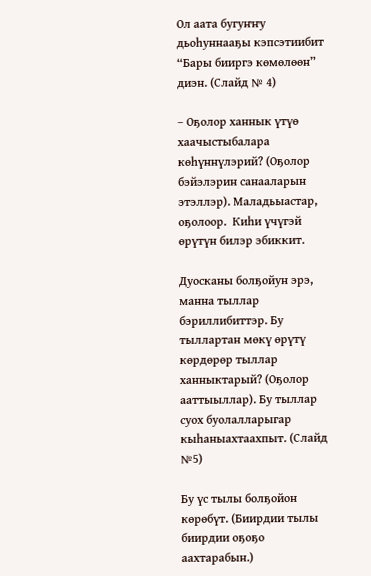Ол аата бугуҥҥу дьоһуннааҕы кэпсэтиибит “Бары бииргэ көмөлөөн” диэн. (Слайд № 4)

– Оҕолор ханнык үтүө хаачыстыбалара көһүннүлэрий? (Оҕолор бэйэлэрин санааларын этэллэр). Маладьыастар,  оҕолоор.  Киһи үчүгэй өрүтүн билэр эбиккит.

Дуосканы болҕойун эрэ, манна тыллар бэриллибиттэр. Бу тыллартан мөкү өрүтү көрдөрөр тыллар ханныктарый? (Оҕолор ааттыыллар). Бу тыллар суох буолалларыгар кыһаныахтаахпыт. (Слайд №5)

Бу үс тылы болҕойон көрөбүт. (Биирдии тылы биирдии оҕоҕо аахтарабын.)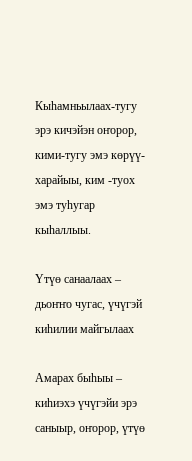Кыһамньылаах-тугу эрэ кичэйэн оҥорор, кими-тугу эмэ көрүү-харайыы, ким -туох эмэ туһугар кыһаллыы.

Үтүө санаалаах – дьоҥҥо чугас, үчүгэй киһилии майгылаах

Амарах быһыы – киһиэхэ үчүгэйи эрэ саныыр, оҥорор, үтүө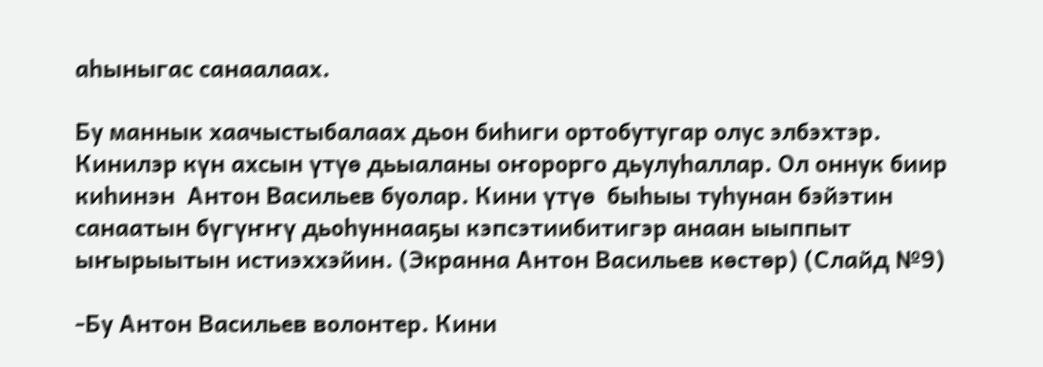аһыныгас санаалаах.

Бу маннык хаачыстыбалаах дьон биһиги ортобутугар олус элбэхтэр. Кинилэр күн ахсын үтүө дьыаланы оҥорорго дьулуһаллар. Ол оннук биир киһинэн  Антон Васильев буолар. Кини үтүө  быһыы туһунан бэйэтин санаатын бүгүҥҥү дьоһуннааҕы кэпсэтиибитигэр анаан ыыппыт ыҥырыытын истиэххэйин. (Экранна Антон Васильев көстөр) (Слайд №9)

-Бу Антон Васильев волонтер. Кини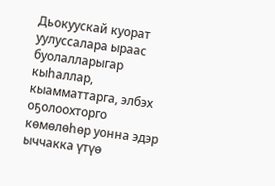Дьокуускай куорат уулуссалара ыраас буолалларыгар кыһаллар, кыамматтарга, элбэх оҕолоохторго көмөлөһөр уонна эдэр ыччакка үтүө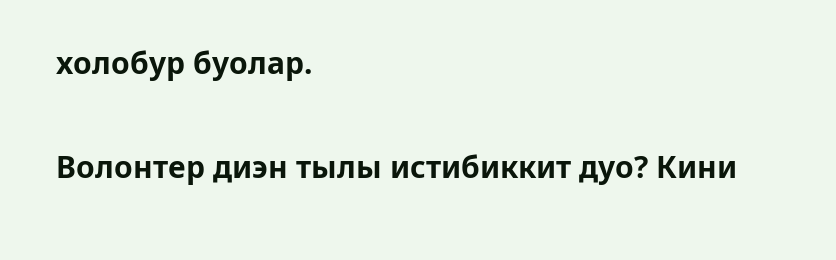холобур буолар.

Волонтер диэн тылы истибиккит дуо? Кини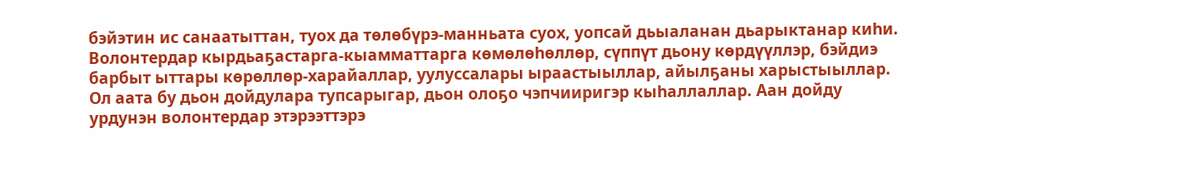бэйэтин ис санаатыттан, туох да төлөбүрэ-манньата суох, уопсай дьыаланан дьарыктанар киһи.
Волонтердар кырдьаҕастарга-кыамматтарга көмөлөһөллөр, сүппүт дьону көрдүүллэр, бэйдиэ барбыт ыттары көрөллөр-харайаллар, уулуссалары ыраастыыллар, айылҕаны харыстыыллар. Ол аата бу дьон дойдулара тупсарыгар, дьон олоҕо чэпчииригэр кыһаллаллар. Аан дойду урдунэн волонтердар этэрээттэрэ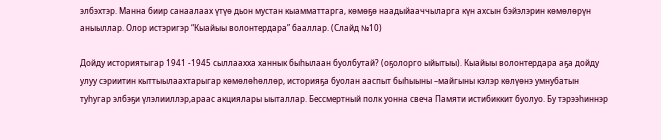элбэхтэр. Манна биир санаалаах үтүө дьон мустан кыамматтарга, көмөҕө наадыйааччыларга күн ахсын бэйэлэрин көмөлөрүн аныыллар. Олор истэригэр “Кыайыы волонтердара” бааллар. (Слайд №10)

Дойду историятыгар 1941 -1945 сыллаахха ханнык быһылаан буолбутай? (оҕолорго ыйытыы). Кыайыы волонтердара аҕа дойду улуу сэриитин кыттыылаахтарыгар көмөлөһөллөр, историяҕа буолан ааспыт быһыыны –майгыны кэлэр көлүөнэ умнубатын туһугар элбэҕи үлэлииллэр,араас акциялары ыыталлар. Бессмертный полк уонна свеча Памяти истибиккит буолуо. Бу тэрээһиннэр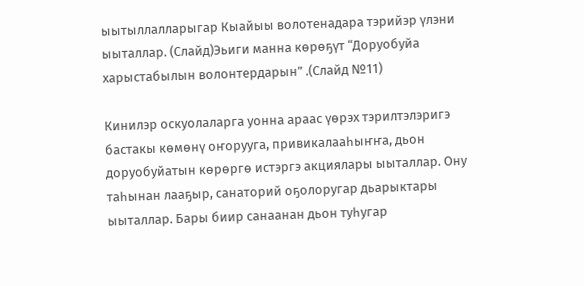ыытыллалларыгар Кыайыы волотенадара тэрийэр үлэни ыыталлар. (Слайд)Эьиги манна көрөҕүт “Доруобуйа харыстабылын волонтердарын” .(Слайд №11)

Кинилэр оскуолаларга уонна араас үөрэх тэрилтэлэригэ бастакы көмөнү оҥорууга, привикалааһыҥҥа, дьон доруобуйатын көрөргө истэргэ акциялары ыыталлар. Ону таһынан лааҕыр, санаторий оҕолоругар дьарыктары ыыталлар. Бары биир санаанан дьон туһугар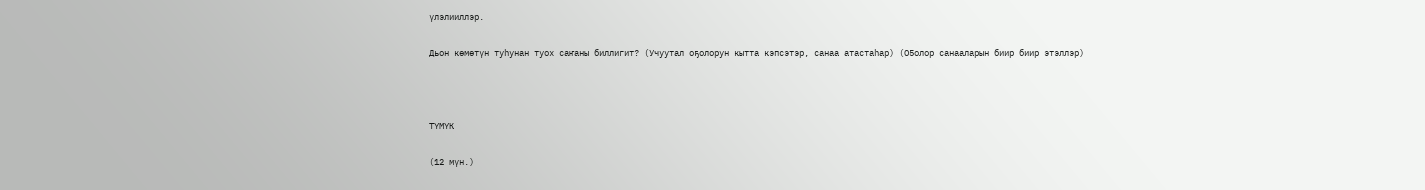үлэлииллэр.

Дьон көмөтүн туһунан туох саҥаны биллигит? (Учуутал оҕолорун кытта кэпсэтэр, санаа атастаһар) (О5олор санааларын биир биир этэллэр)



ТҮМҮК

(12 мүн.)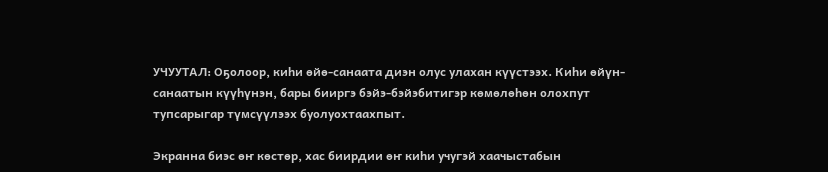УЧУУТАЛ: Оҕолоор, киһи өйө-санаата диэн олус улахан күүстээх. Киһи өйүн-санаатын күүһүнэн, бары бииргэ бэйэ-бэйэбитигэр көмөлөһөн олохпут тупсарыгар түмсүүлээх буолуохтаахпыт.

Экранна биэс өҥ көстөр, хас биирдии өҥ киһи учугэй хаачыстабын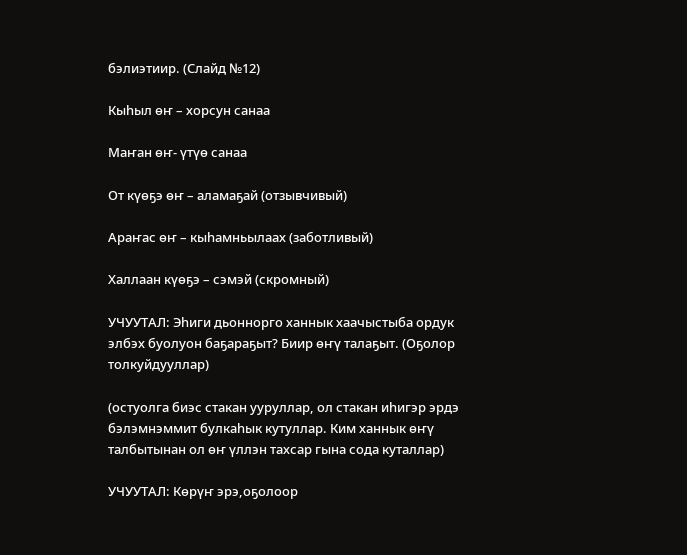бэлиэтиир. (Слайд №12)

Кыһыл өҥ – хорсун санаа

Маҥан өҥ- үтүө санаа

От күөҕэ өҥ – аламаҕай (отзывчивый)

Араҥас өҥ – кыһамньылаах (заботливый)

Халлаан күөҕэ – сэмэй (скромный)

УЧУУТАЛ: Эһиги дьоннорго ханнык хаачыстыба ордук элбэх буолуон баҕараҕыт? Биир өҥү талаҕыт. (Оҕолор толкуйдууллар)

(остуолга биэс стакан ууруллар, ол стакан иһигэр эрдэ бэлэмнэммит булкаһык кутуллар. Ким ханнык өҥү талбытынан ол өҥ үллэн тахсар гына сода куталлар)

УЧУУТАЛ: Көрүҥ эрэ,оҕолоор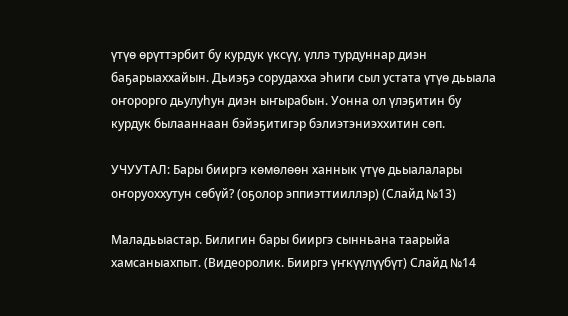үтүө өрүттэрбит бу курдук үксүү, үллэ турдуннар диэн баҕарыаххайын. Дьиэҕэ сорудахха эһиги сыл устата үтүө дьыала оҥорорго дьулуһун диэн ыҥырабын. Уонна ол үлэҕитин бу курдук былааннаан бэйэҕитигэр бэлиэтэниэххитин сөп.

УЧУУТАЛ: Бары бииргэ көмөлөөн ханнык үтүө дьыалалары оҥоруоххутун сөбүй? (оҕолор эппиэттииллэр) (Слайд №13)

Маладьыастар. Билигин бары бииргэ сынньана таарыйа хамсаныахпыт. (Видеоролик. Бииргэ үҥкүүлүүбүт) Слайд №14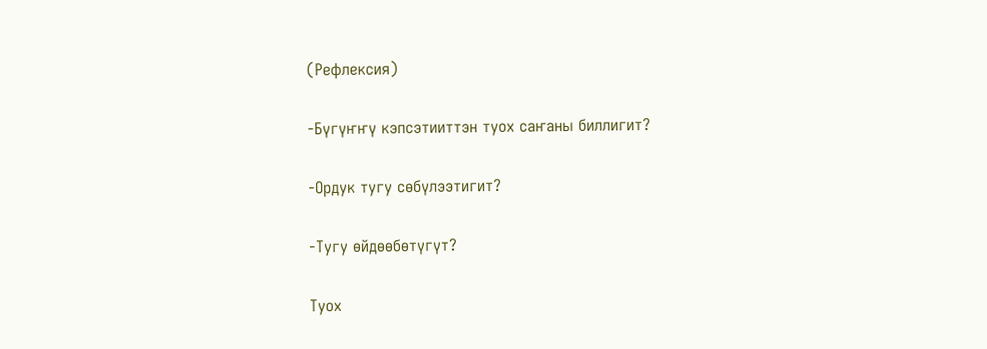(Рефлексия)

-Бүгүҥҥү кэпсэтииттэн туох саҥаны биллигит?

-Ордук тугу сөбүлээтигит?

-Тугу өйдөөбөтүгүт?

Туох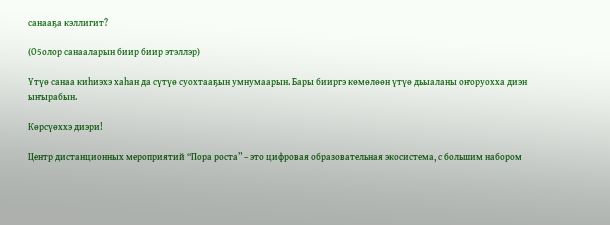санааҕа кэллигит?

(О5олор санааларын биир биир этэллэр)

Үтүө санаа киһиэхэ хаһан да сүтүө суохтааҕын умнумаарын. Бары бииргэ көмөлөөн үтүө дьыаланы оҥоруохха диэн ыҥырабын.

Көрсүөххэ диэри!

Центр дистанционных мероприятий “Пора роста” – это цифровая образовательная экосистема, с большим набором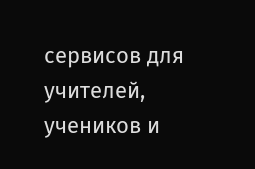сервисов для учителей, учеников и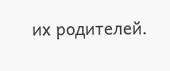их родителей.